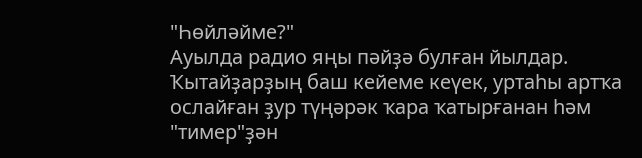"Һөйләйме?"
Ауылда радио яңы пәйҙә булған йылдар. Ҡытайҙарҙың баш кейеме кеүек, уртаһы артҡа ослайған ҙур түңәрәк ҡара ҡатырғанан һәм "тимер"ҙән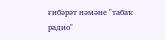ғибәрәт нәмәне "табаҡ радио"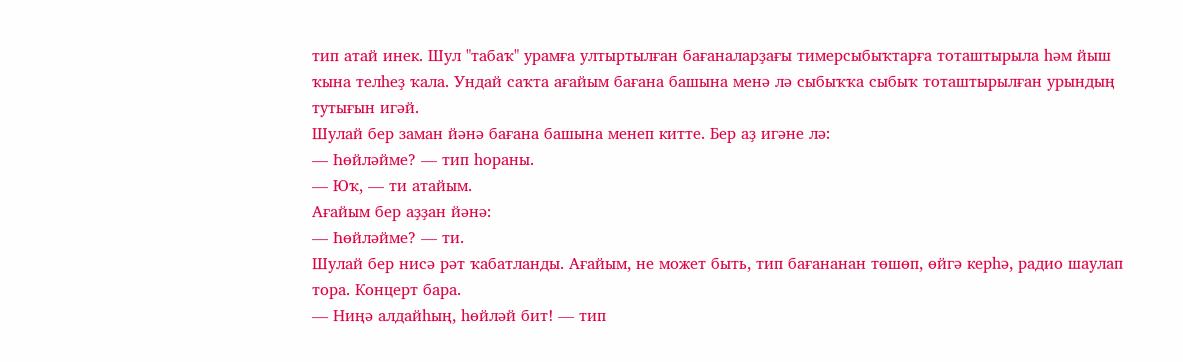тип атай инек. Шул "табаҡ" урамға ултыртылған бағаналарҙағы тимерсыбыҡтарға тоташтырыла һәм йыш ҡына телһеҙ ҡала. Ундай саҡта ағайым бағана башына менә лә сыбыҡҡа сыбыҡ тоташтырылған урындың тутығын игәй.
Шулай бер заман йәнә бағана башына менеп китте. Бер аҙ игәне лә:
— Һөйләйме? — тип һораны.
— Юҡ, — ти атайым.
Ағайым бер аҙҙан йәнә:
— Һөйләйме? — ти.
Шулай бер нисә рәт ҡабатланды. Ағайым, не может быть, тип бағананан төшөп, өйгә керһә, радио шаулап тора. Концерт бара.
— Ниңә алдайһың, һөйләй бит! — тип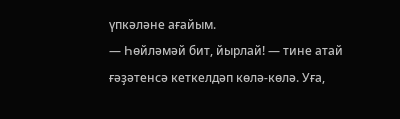үпкәләне ағайым.
— Һөйләмәй бит, йырлай! — тине атай ғәҙәтенсә кеткелдәп көлә-көлә. Уға,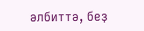әлбиттә, беҙ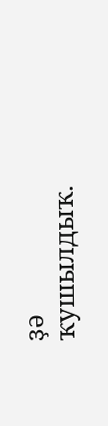ҙә ҡушылдыҡ.